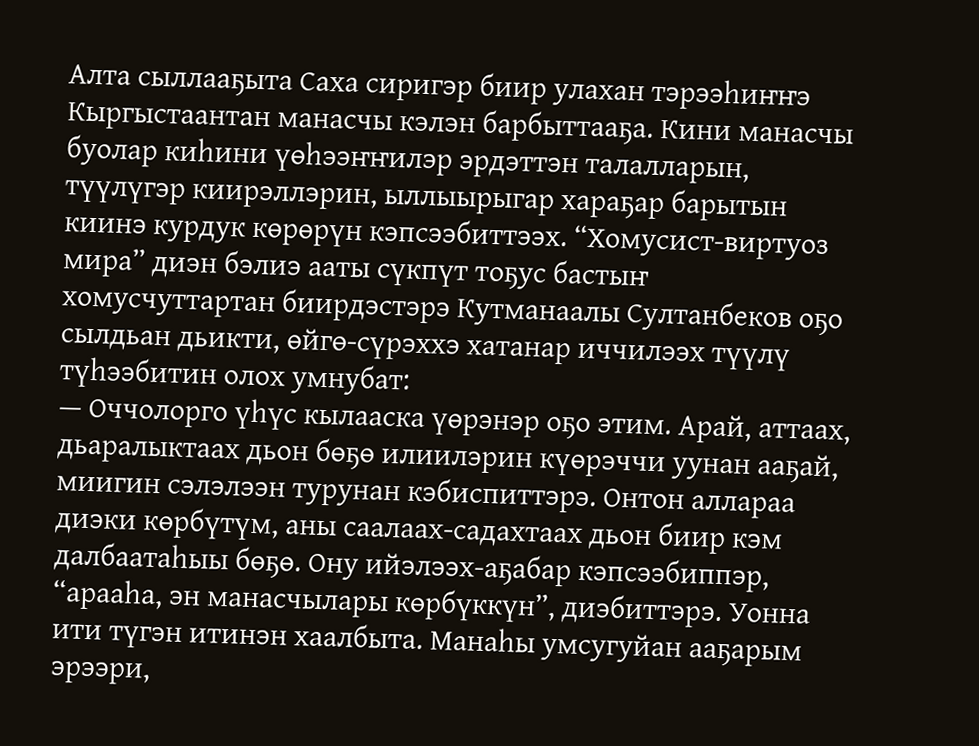Алта сыллааҕыта Саха сиригэр биир улахан тэрээһиҥҥэ Кыргыстаантан манасчы кэлэн барбыттааҕа. Кини манасчы буолар киһини үөһээҥҥилэр эрдэттэн талалларын, түүлүгэр киирэллэрин, ыллыырыгар хараҕар барытын киинэ курдук көрөрүн кэпсээбиттээх. “Хомусист-виртуоз мира” диэн бэлиэ ааты сүкпүт тоҕус бастыҥ хомусчуттартан биирдэстэрэ Кутманаалы Султанбеков оҕо сылдьан дьикти, өйгө-сүрэххэ хатанар иччилээх түүлү түһээбитин олох умнубат:
— Оччолорго үһүс кылааска үөрэнэр оҕо этим. Арай, аттаах, дьаралыктаах дьон бөҕө илиилэрин күөрэччи уунан ааҕай, миигин сэлэлээн турунан кэбиспиттэрэ. Онтон аллараа диэки көрбүтүм, аны саалаах-садахтаах дьон биир кэм далбаатаһыы бөҕө. Ону ийэлээх-аҕабар кэпсээбиппэр, “арааһа, эн манасчылары көрбүккүн”, диэбиттэрэ. Уонна ити түгэн итинэн хаалбыта. Манаһы умсугуйан ааҕарым эрээри,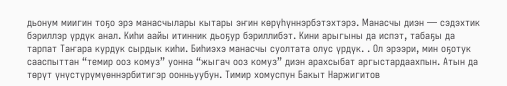дьонум миигин тоҕо эрэ манасчылары кытары эҥин көрүһүннэрбэтэхтэрэ. Манасчы диэн — сэдэхтик бэриллэр үрдүк анал. Киһи аайы итинник дьоҕур бэриллибэт. Кини арыгыны да испэт, табаҕы да тарпат Таҥара курдук сырдык киһи. Биһиэхэ манасчы суолтата олус үрдүк. . Ол эрээри, мин оҕотук сааспыттан “темир ооз комуз” уонна “жыгач ооз комуз” диэн арахсыбат аргыстардаахпын. Атын да төрүт үнүстүрүмүөннэрбитигэр оонньуубун. Тимир хомуспун Бакыт Наржигитов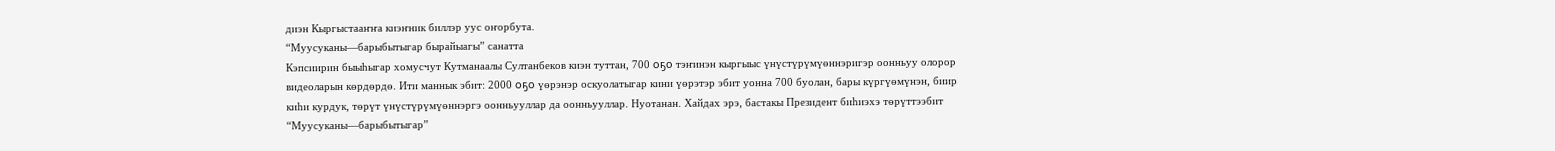диэн Кыргыстааҥҥа киэҥник биллэр уус оҥорбута.
“Муусуканы—барыбытыгар бырайыагы” санатта
Кэпсиирин быыһыгар хомусчут Кутманаалы Султанбеков киэн туттан, 700 оҕо тэҥинэн кыргыыс үнүстүрүмүөннэригэр оонньуу олорор видеоларын көрдөрдө. Ити маннык эбит: 2000 оҕо үөрэнэр оскуолатыгар кини үөрэтэр эбит уонна 700 буолан, бары күргүөмүнэн, биир киһи курдук, төрүт үнүстүрүмүөннэргэ оонньууллар да оонньууллар. Нуотанан. Хайдах эрэ, бастакы Президент биһиэхэ төрүттээбит “Муусуканы—барыбытыгар”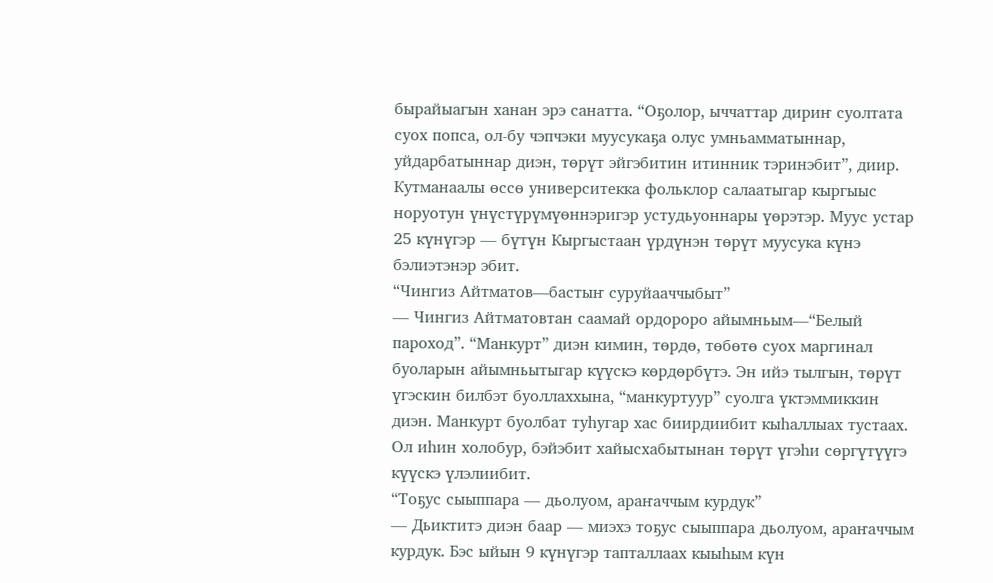бырайыагын ханан эрэ санатта. “Оҕолор, ыччаттар дириҥ суолтата суох попса, ол-бу чэпчэки муусукаҕа олус умньамматыннар, уйдарбатыннар диэн, төрүт эйгэбитин итинник тэринэбит”, диир. Кутманаалы өссө университекка фольклор салаатыгар кыргыыс норуотун үнүстүрүмүөннэригэр устудьуоннары үөрэтэр. Муус устар 25 күнүгэр — бүтүн Кыргыстаан үрдүнэн төрүт муусука күнэ бэлиэтэнэр эбит.
“Чингиз Айтматов—бастыҥ суруйааччыбыт”
— Чингиз Айтматовтан саамай ордороро айымньым—“Белый пароход”. “Манкурт” диэн кимин, төрдө, төбөтө суох маргинал буоларын айымньытыгар күүскэ көрдөрбүтэ. Эн ийэ тылгын, төрүт үгэскин билбэт буоллаххына, “манкуртуур” суолга үктэммиккин диэн. Манкурт буолбат туһугар хас биирдиибит кыһаллыах тустаах. Ол иһин холобур, бэйэбит хайысхабытынан төрүт үгэһи сөргүтүүгэ күүскэ үлэлиибит.
“Тоҕус сыыппара — дьолуом, араҥаччым курдук”
— Дьиктитэ диэн баар — миэхэ тоҕус сыыппара дьолуом, араҥаччым курдук. Бэс ыйын 9 күнүгэр тапталлаах кыыһым күн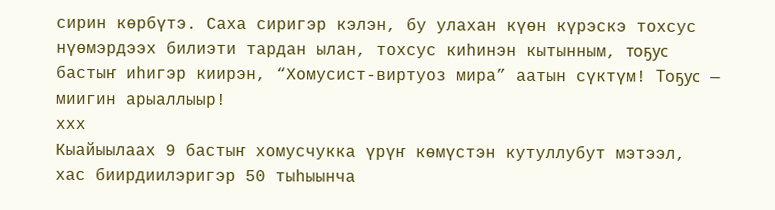сирин көрбүтэ. Саха сиригэр кэлэн, бу улахан күөн күрэскэ тохсус нүөмэрдээх билиэти тардан ылан, тохсус киһинэн кытынным, тоҕус бастыҥ иһигэр киирэн, “Хомусист-виртуоз мира” аатын сүктүм! Тоҕус — миигин арыаллыыр!
ххх
Кыайыылаах 9 бастыҥ хомусчукка үрүҥ көмүстэн кутуллубут мэтээл, хас биирдиилэригэр 50 тыһыынча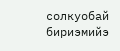солкуобай бириэмийэ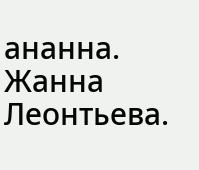ананна.
Жанна Леонтьева.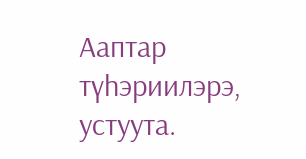Ааптар түһэриилэрэ, устуута.